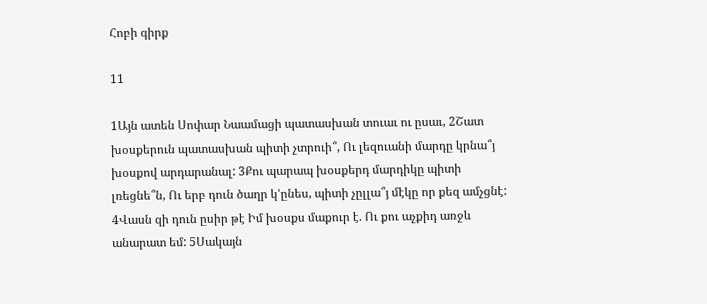Հոբի գիրք

11

1Այն ատեն Սոփար Նաամացի պատասխան տուաւ ու ըսաւ, 2Շատ խօսքերուն պատասխան պիտի չտրուի՞, Ու լեզուանի մարդը կրնա՞յ խօսքով արդարանալ: 3Քու պարապ խօսքերդ մարդիկը պիտի լռեցնե՞ն, Ու երբ դուն ծաղր կ’ընես, պիտի չըլլա՞յ մէկը որ քեզ ամչցնէ: 4Վասն զի դուն ըսիր թէ Իմ խօսքս մաքուր է. Ու քու աչքիդ առջև անարատ եմ: 5Սակայն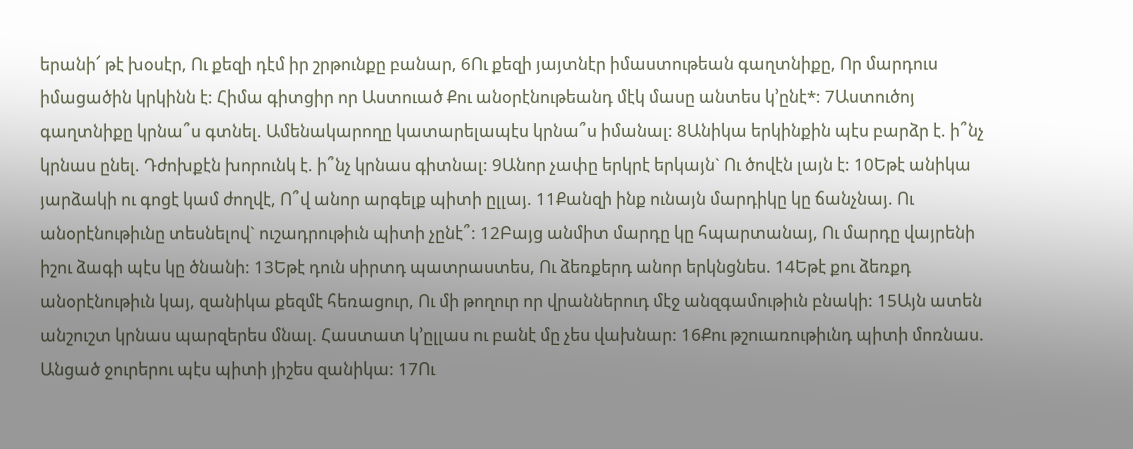երանի՜ թէ խօսէր, Ու քեզի դէմ իր շրթունքը բանար, 6Ու քեզի յայտնէր իմաստութեան գաղտնիքը, Որ մարդուս իմացածին կրկինն է: Հիմա գիտցիր որ Աստուած Քու անօրէնութեանդ մէկ մասը անտես կ’ընէ*: 7Աստուծոյ գաղտնիքը կրնա՞ս գտնել. Ամենակարողը կատարելապէս կրնա՞ս իմանալ: 8Անիկա երկինքին պէս բարձր է. ի՞նչ կրնաս ընել. Դժոխքէն խորունկ է. ի՞նչ կրնաս գիտնալ: 9Անոր չափը երկրէ երկայն` Ու ծովէն լայն է: 10Եթէ անիկա յարձակի ու գոցէ կամ ժողվէ, Ո՞վ անոր արգելք պիտի ըլլայ. 11Քանզի ինք ունայն մարդիկը կը ճանչնայ. Ու անօրէնութիւնը տեսնելով` ուշադրութիւն պիտի չընէ՞: 12Բայց անմիտ մարդը կը հպարտանայ, Ու մարդը վայրենի իշու ձագի պէս կը ծնանի: 13Եթէ դուն սիրտդ պատրաստես, Ու ձեռքերդ անոր երկնցնես. 14Եթէ քու ձեռքդ անօրէնութիւն կայ, զանիկա քեզմէ հեռացուր, Ու մի թողուր որ վրաններուդ մէջ անզգամութիւն բնակի: 15Այն ատեն անշուշտ կրնաս պարզերես մնալ. Հաստատ կ’ըլլաս ու բանէ մը չես վախնար: 16Քու թշուառութիւնդ պիտի մոռնաս. Անցած ջուրերու պէս պիտի յիշես զանիկա: 17Ու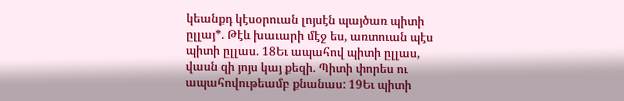կեանքդ կէսօրուան լոյսէն պայծառ պիտի ըլլայ*. Թէև խաւարի մէջ ես, առտուան պէս պիտի ըլլաս. 18Եւ ապահով պիտի ըլլաս, վասն զի յոյս կայ քեզի. Պիտի փորես ու ապահովութեամբ քնանաս: 19Եւ պիտի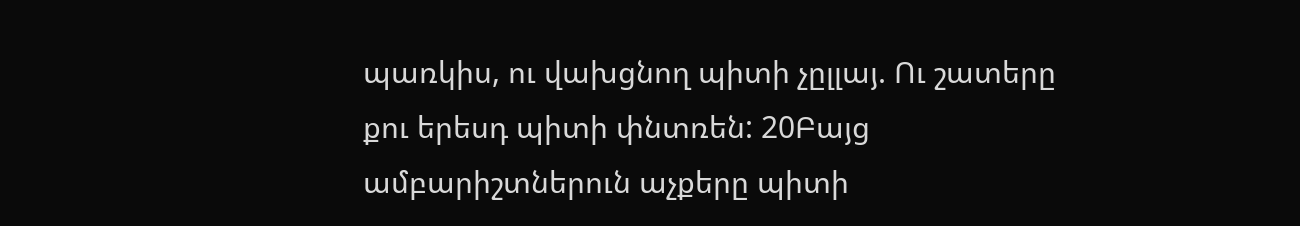պառկիս, ու վախցնող պիտի չըլլայ. Ու շատերը քու երեսդ պիտի փնտռեն: 20Բայց ամբարիշտներուն աչքերը պիտի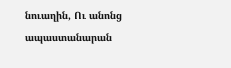նուաղին, Ու անոնց ապաստանարան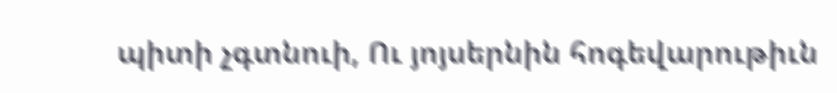պիտի չգտնուի, Ու յոյսերնին հոգեվարութիւն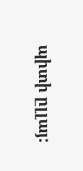պիտի ըլլայ: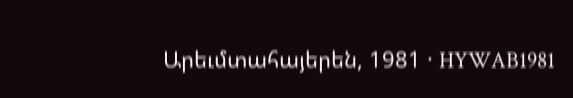Արեւմտահայերեն, 1981 · HYWAB1981